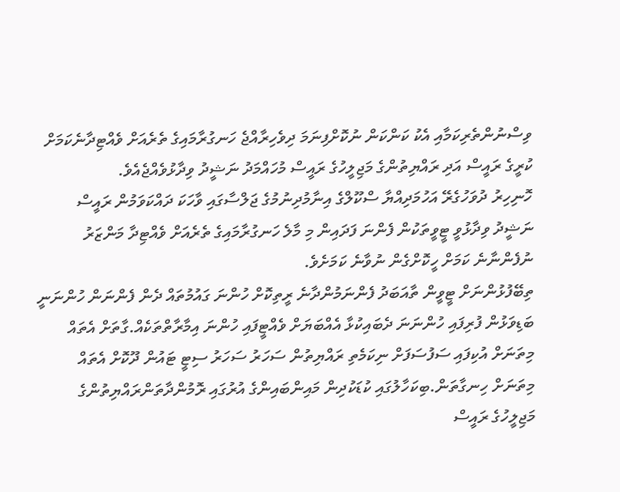ވިސްނުންތެރިކަމާއި އެކު ކަންކަން ނުކޮށްފިނަމަ ދިވެހިރާއްޖެ ހަނގުރާމައިގެ ތެރެއަށް ވެއްޓިދާނެކަމަށް ކުރީގެ ރައީސް އަދި ރައްޔިތުންގެ މަޖިލީހުގެ ރައީސް މުހައްމަދު ނަޝީދު ވިދާޅުވެއްޖެއެވެ.
ހޮނިހިރު ދުވަހުގެރޭ އަހުމަދިއްޔާ ސްކޫލްގެ އިނާމުދިނުމުގެ ޖަލްސާގައި ވާހަކަ ދައްކަވަމުން ރައީސް ނަޝީދު ވިދާޅުވީ ޓީވީތަކުން ފެންނަ ފަދައިން މި މާލެ ހަނގުރާމައިގެ ތެރެއަށް ވެއްޓިދާ މަންޒަރު ނުފެންނާނެ ކަމަށް ހީކޮށްގެން ނުވާނެ ކަމަށެވެ.
ތިބޭފުޅުންނަށް ޓީވީން ތާއަބަދު ފެންނަމުންދާނެ ރީތިކޮށް ހުންނަ ގައުމުތައް ދެން ފެންނަން ހުންނަނީ ބަޑިވަޅުން ފުރިފައި ހުންނަނަ ދެބައިކުޅާ އެއްބަޔަށް ވެއްޓީފައި ހުންނަ އިމާރާތްތަކެއް.ގާތަށް އެތައް މިތަނަށް އުކިފައި ސަފުސަފަށް ނިކަމެތި ރައްޔިތުން ސަހަރު ސަހަރު ސިޓީ ޓައުން ދޫކޮށް އެތައް މިތަނަށް ހިނގާތަން.ބިކަހާލުގައި ކުޑަކުދިން މައިންބައިންގެ އުރުގައި ރޮމުންދާތަންރައްޔިތުންގެ މަޖިލީހުގެ ރައީސް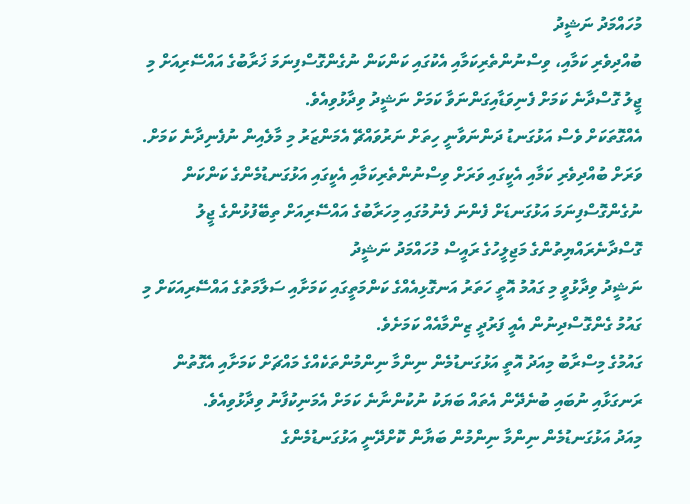މުހައްމަދު ނަޝީދު
ބުއްދިވެރި ކަމާއި، ވިސްނުންތެރިކަމާއި އެކުގައި ކަންކަން ނުގެންގޮސްފިނަމަ ޚަރާބުގެ އައްސޭރިއަށް މި ޖީލު ގޮސްދާނެ ކަމަށް ފެނިވަޑާއިގަންނަވާ ކަމަށް ނަޝީދު ވިދާޅުވިއެވެ.
އެއްގޮތަކަށް ވެސް އަޅުގަނޑު ދަންނަވާނީ ހިތަށް ނަރުވައްޗޭ އެމަންޒަރު މި މާލެއިން ނުފެނިދާނެ ކަމަށް. ވަރަށް ބުއްދިވެރި ކަމާއި އެކީގައި ވަރަށް ވިސްނުންތެރިކަމާއި އެކީގައި އަޅުގަނޑުމެންގެ ކަންކަން ނުގެންގޮސްފިނަމަ އަޅުގަނޑަށް ފެންނަ ފެނުމުގައި މިހަރާބުގެ އައްސޭރިއަށް ތިބޭފުޅުންގެ ޖީލު ގޮސްދާނެރައްޔިތުންގެ މަޖިލީހުގެ ރައީސް މުހައްމަދު ނަޝީދު
ނަޝީދު ވިދާޅުވީ މި ގައުމު އޮތީ ހަތަރު އަނގޮޅިއެއްގެ ކަންމަތީގައި ކަމަށާއި ސަލާމަތުގެ އައްސޭރިއަކަށް މި ގައުމު ގެންގޮސްދިނުން އެއީ ފަރުދީ ޒިންމާއެއް ކަމަށެވެ.
ގައުމުގެ މިސްރާބު މިއަދު އޮތީ އަޅުގަނޑުމެން ނިންމާ ނިންމުންތަކެއްގެ މައްޗަށް ކަމަށާއި އެގޮތުން ރަނގަޅާއި ނުބައި ބުނެދޭން އެތައް ބަޔަކު ނުކުންނާނެ ކަމަށް އެމަނިކުފާނު ވިދާޅުވިއެވެ.
މިއަދު އަޅުގަނޑުމެން ނިންމާ ނިންމުން ބަޔާން ކޮށްދޭނީ އަޅުގަނޑުމެންގެ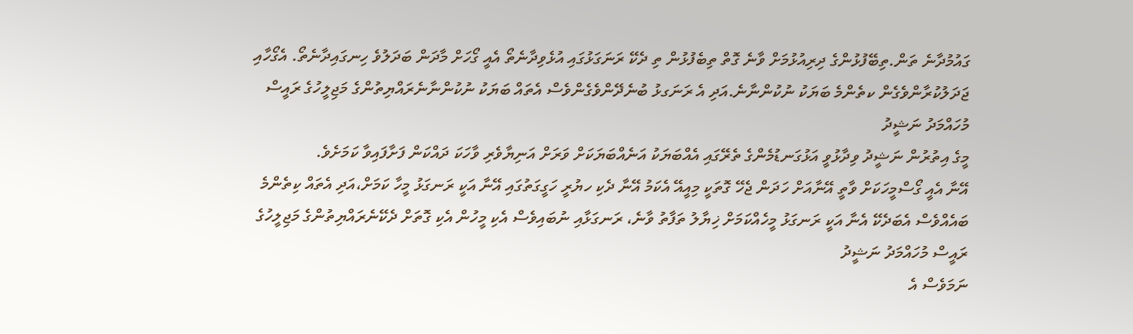ގައުމުދާނެ ތަން.ތިބޭފުޅުންގެ ދިރިއުޅުމަށް ވާނެ ގޮތް ތިބެފުޅުން ތި ދެކޭ ރަނަގަޅުގައި އުޅެވިދާނެތޯ އެއީ ގޯހަށް މާދަން ބަދަލުވެ ހިނގައިދާނެތޯ. އެގޯހާއި ޖަދަލުކުރާންވެގެން ކތެންމެ ބަޔަކު ނުކުންނާނެ.އަދި އެ ރަނަގޅު ބުނެދޭންވެގެންވެސް އެތައް ބަޔަކު ނުކުންނާނެރައްޔިތުންގެ މަޖިލީހުގެ ރައީސް މުހައްމަދު ނަޝީދު
މީގެ އިތުރުން ނަޝީދު ވިދާޅުވީ އަޅުގަނޑުމެންގެ ތެރޭގައި އެއްބަޔަކު އަނެއްބަޔަކަށް ވަރަށް އަނިޔާވެރި ވާހަކަ ދައްކަން ފަށާފައިވާ ކަމަށެވެ.
އޭނާ އެއީ ގޯސްމީހަކަށް ވާތީ އޭނާއަށް ހަދަން ޖެހޭ ގޮތަކީ މިއީއޭ އެކަމު އޭނާ ދެކި ހޔުރީ ހަގީގަތުގައި އޭނާ އަކީ ރަނގަޅު މީހާ ކަމަށް،އަދި އެތައް ކިތެންމެ ބައެއްވެސް އެބަދެކޭ އެނާ އަކީ ރަނގަޅު މީހެއްކަމަށް ޚިޔާލު ތަފާތު ވާނެ، ރަނގަޅާއި ނުބައިވެސް އެކި މީހުން އެކި ގޮތަށް ދެކޭނެރައްޔިތުންގެ މަޖިލީހުގެ ރައީސް މުހައްމަދު ނަޝީދު
ނަމަވެސް އެ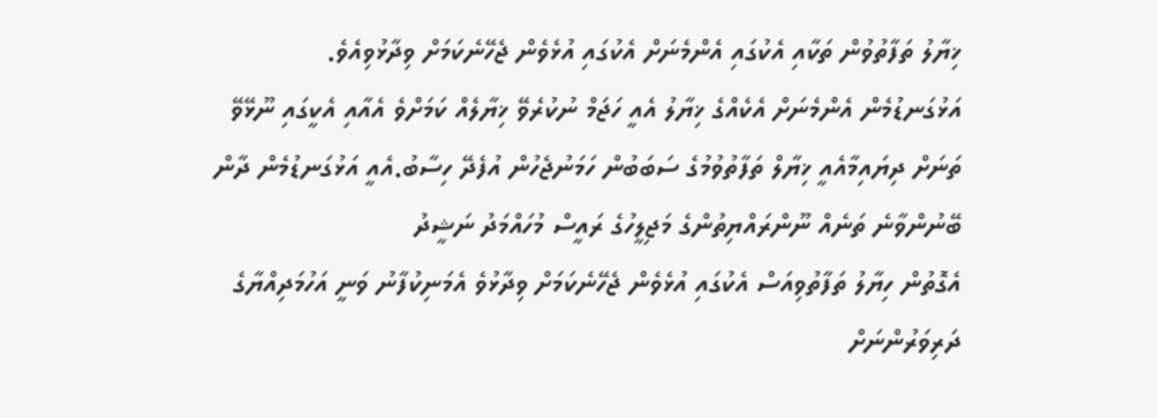ޚިޔާލު ތަފާތުވުން ތަކާއި އެކުގައި އެންމެނަށް އެކުގައި އުޅެވެން ޖެހޭނެކަމަށް ވިދާޅުވިއެވެ.
އަޅުގަނޑުމެން އެންމެނަށް އެކެއްގެ ޚިޔާލު އެއީ ހަޖަމް ނުކުރެވޭ ޚިޔާލެއް ކަމަށްވެ އެއާއި އެކީގައި ނޫޅޭވޭ ތަނަށް ދިޔައިމާއެއީ ޚިޔާލް ތަފާތުވުމުގެ ސަބަބުން ހަމަނުޖެހުން އުފެދޭ ހިސާބު.އެއީ އަޅުގަނޑުމެން ދާން ބޭނުންވާނެ ތަނެއް ނޫންރައްޔިތުންގެ މަޖިލީހުގެ ރައީސް މުހައްމަދު ނަޝީދު
އެގޮތުން ހިޔާލު ތަފާތުވިއަސް އެކުގައި އުޅެވެން ޖެހޭނެކަމަށް ވިދާޅުވެ އެމަނިކުފާނު ވަނީ އަހުމަދިއްޔާގެ ދަރިވަރުންނަށް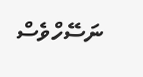ނަސޭހްވެސް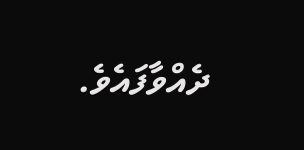ދެއްވާފައެވެ.